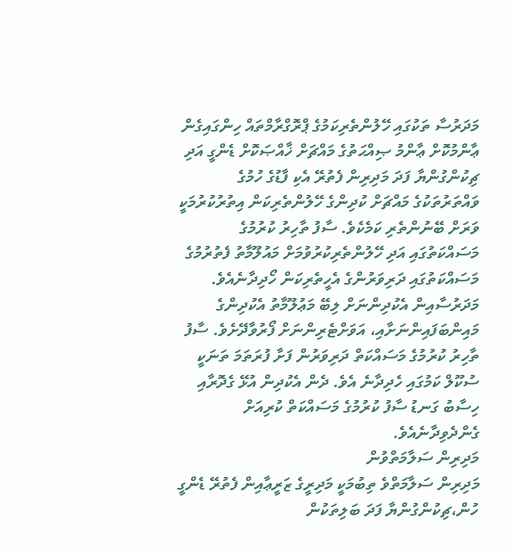މަދަރުސާ ތަކުގައި ހޭލުންތެރިކަމުގެ ޕްރޮގްރާމްތައް ހިންގައިގެން ޢާންމުކޮށް ޢާންމު ޞިއްޙަތުގެ މައްޗަށް ޚާއްޞަކޮށް ޑެންގީ އަދި ޗިކުންގުންޔާ ފަދަ މަދިރިން ފެތުރޭ އެކި ފާޑުގެ ހުމުގެ ވައްތަރުތަކުގެ މައްޗަށް ކުދިންގެ ހޭލުންތެރިކަން އިތުރުކުރުމަކީ ވަރަށް ބޭނުންތެރި ކަމެކެވެ. ސާފު ތާހިރު ކުރުމުގެ މަސައްކަތުގައި އަދި ހޭލުންތެރިކުރުވުމަށް މައުލޫމާތު ފެތުރުމުގެ މަސައްކަތުގައި ދަރިވަރުންގެ އެހީތެރިކަން ހޯދިދާނެއެވެ. މަދަރުސާއިން އެކުދިންނަށް ލިބޭ މަޢުލޫމާތު އެކުދިންގެ މައިންބަފައިންނަށާއި، އަވަށްޓެރިންނަށް ފޯރުވާދޭށެވެ. ސާފު ތާހިރު ކުރުމުގެ މަސައްކަތް ދަރިވަރުން ފަށާ ފުރަތަމަ ތަނަކީ ސުކޫލް ކަމުގައި ހެދިދާނެ އެވެ. ދެން އެކުދިން އުޅޭ ގެދޮރާއި ހިސާބު ގަނޑު ސާފު ކުރުމުގެ މަސައްކަތް ކުރިއަށް ގެންދެވިދާނެއެވެ.
މަދިރިން ސަލާމަތްވުން
މަދިރިން ސަލާމަތްވެ ތިބުމަކީ މަދިރީގެ ޒަރީޢާއިން ފެތުރޭ ޑެންގީ ހުން،ޗިކުންގުންޔާ ފަދަ ބަލިތަކުން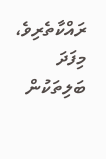ރައްކާތެރިވެ، މިފަދަ ބަލިތަކުން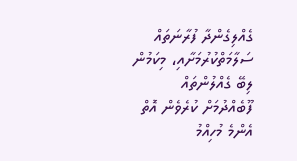ގެއްލިގެންދާ ފުރާނަތައް ސަލާމަތްކުރުމަށާއި، މިކަމުން ލިބޭ ގެއްލުންތައް ފޫބެއްދުމަށް ކުރެވެން އޮތް އެންމެ މުހިއްމު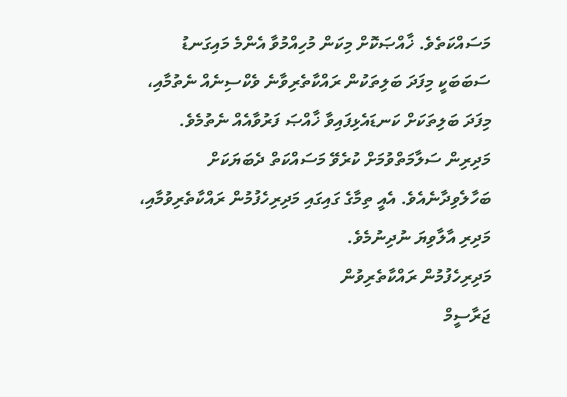މަސައްކަތެވެ. ޚާއްޞަކޮށް މިކަން މުހިއްމުވާ އެންމެ މައިގަނޑު ސަބަބަކީ މިފަދަ ބަލިތަކުން ރައްކާތެރިވާނެ ވެކްސިނެއް ނެތުމާއި، މިފަދަ ބަލިތަކަށް ކަނޑައެޅިފައިވާ ޚާއްޞަ ފަރުވާއެއް ނެތުމެވެ. މަދިރިން ސަލާމަތްވުމަށް ކުރެވޭ މަސައްކަތް ދެބަޔަކަށް ބަހާލެވިދާނެއެވެ. އެއީ ތިމާގެ ގައިގައި މަދިރިހެފުމުން ރައްކާތެރިވުމާއި، މަދިރި އާލާވިޔަ ނުދިނުމެވެ.
މަދިރިހެފުމުން ރައްކާތެރިވުން
ޖަރާސީމް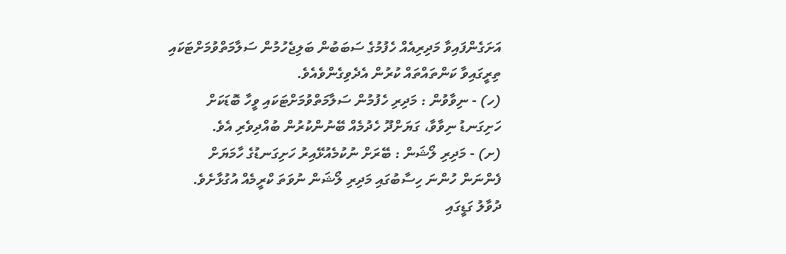އަށަގެންފައިވާ މަދިރިއެއް ހެފުމުގެ ސަބަބުން ބަލިޖެހުމުން ސަލާމަތްވުމަށްޓަކައި ތިރީގައިވާ ކަންތައްތައް ކުރުން އެދެވިގެންވެއެވެ.
(ހ) - ނިވާވުން : މަދިރި ހެފުމުން ސަލާމަތްވުމަށްޓަކައި ވީހާ ބޮޑަކަށް ހަށިގަނޑު ނިވާވާ، ގަޔަށްދޫ ހެދުމެއް ބޭނުންކުރުން ބުއްދިވެރި އެވެ.
(ށ) - މަދިރި ލޯޝަން : ބޭރަށް ނުކުމެއުޅޭއިރު ހަށިގަނޑުގެ ހާމަޔަށް ފެންނަން ހުންނަ ހިސާބުގައި މަދިރި ލޯޝަން ނުވަތަ ކްރީމެއް އުގުޅާށެވެ. ދުވާލު ގަޑީގައި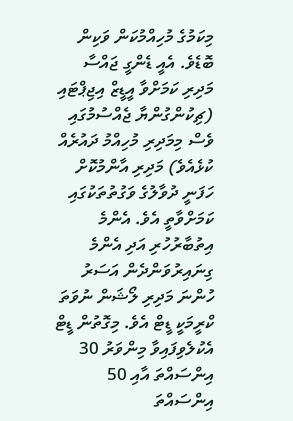މިކަމުގެ މުހިއްމުކަން ވަކިން ބޮޑެވެ. އެއީ ޑެންގީ ޖައްސާ މަދިރި ކަމަށްވާ އީޑީޒް އިޖިޕްޓައި (ޗިކުންގުންޔާ ޖެއްސުމުގައި ވެސް މިމަދިރި މުހިއްމު ދައުރެއް ކުޅެއެވެ) މަދިރި އާންމުކޮށް ހަފަނީ ދުވާލުގެ ވަގުތުތަކުގައި ކަމަށްވާތީ އެވެ. އެންމެ އިތުބާރުހުރި އަދި އެންމެ ގިނައިރުވަންދެން އަސަރު ހުންނަ މަދިރި ލޯޝަން ނުވަތަ ކްރީމަކީ ޑީޓް އެވެ. މިގޮތުން ޑީޓް އެކުލެވިފައިވާ މިންވަރު 30 އިންސައްތަ އާއި 50 އިންސައްތަ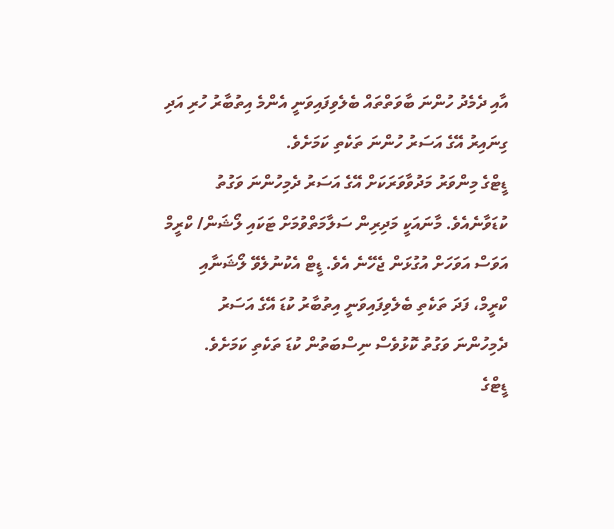އާއި ދެމެދު ހުންނަ ބާވަތްތައް ބެލެވިފައިވަނީ އެންމެ އިތުބާރު ހުރި އަދި ގިނައިރު އޭގެ އަސަރު ހުންނަ ތަކެތި ކަމަށެވެ.
ޑީޓްގެ މިންވަރު މަދުވާވަރަކަށް އޭގެ އަސަރު ދެމިހުންނަ ވަގުތު ކުޑަވާނެއެވެ. މާނައަކީ މަދިރިން ސަލާމަތްވުމަށް ޓަކައި ލޯޝަން/ ކްރީމް އަވަސް އަވަހަށް އުގުޅަން ޖެހޭނެ އެވެ. ޑީޓް އެކުނުލެވޭ ލޯޝަނާއި ކްރީމް، ފަދަ ތަކެތި ބެލެވިފައިވަނީ އިތުބާރު ކުޑަ އޭގެ އަސަރު ދެމިހުންނަ ވަގުތު ކޮޅުވެސް ނިސްބަތުން ކުޑަ ތަކެތި ކަމަށެވެ.
ޑީޓްގެ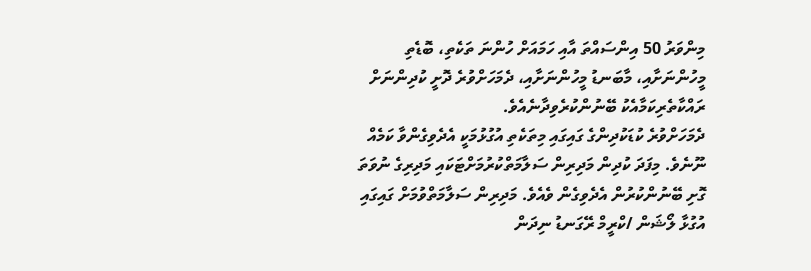މިންވަރު 50 އިންސައްތަ އާއި ހަމައަށް ހުންނަ ތަކެތި، ބޮޑެތި މީހުންނަށާއި، މާބަނޑު މީހުންނަށާއި، ދެމަހަށްވުރެ ދޮށީ ކުދިންނަށް ރައްކާތެރިކަމާއެކު ބޭނުންކުރެވިދާނެއެވެ.
ދެމަހަށްވުރެ ކުޑަކުދިންގެ ގައިގައި މިތަކެތި އުގުޅުމަކީ އެދެވިގެންވާ ކަމެއް ނޫނެވެ. މިފަދަ ކުދިން މަދިރިން ސަލާމަތްކުރުމަށްޓަކައި މަދިރިގެ ނުވަތަ ގޮށި ބޭނުންކުރުން އެދެވިގެން ވެއެވެ. މަދިރިން ސަލާމަތްވުމަށް ގައިގައި އުގުޅާ ލޯޝަން /ކްރީމް ރޭގަނޑު ނިދަން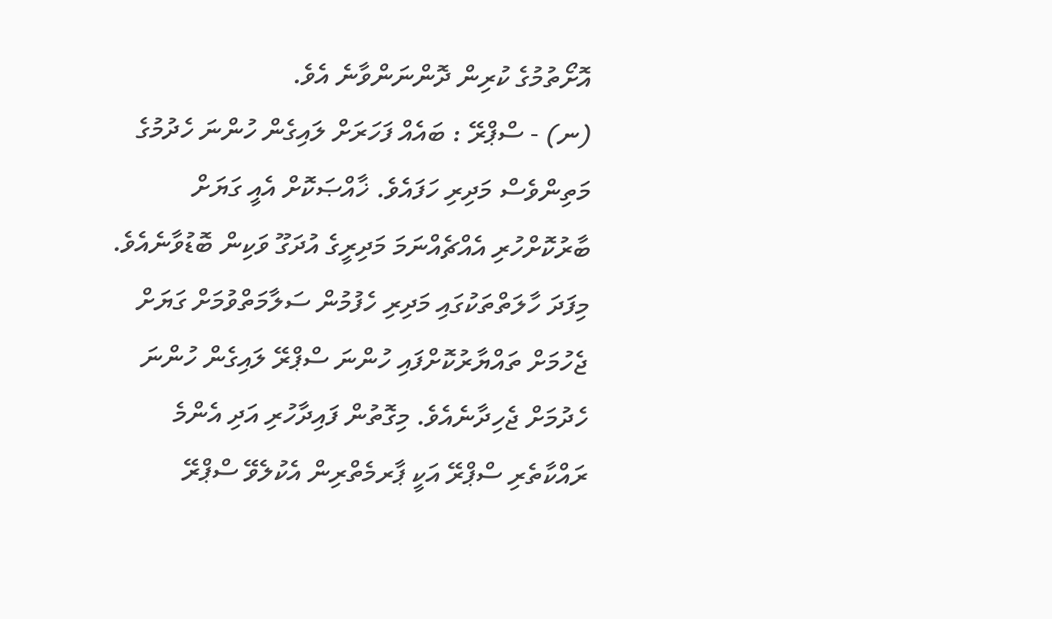އޮށޯތުމުގެ ކުރިން ދޮންނަންވާނެ އެވެ.
(ނ) - ސްޕްރޭ : ބައެއް ފަހަރަށް ލައިގެން ހުންނަ ހެދުމުގެ މަތިންވެސް މަދިރި ހަފައެވެ. ޚާއްޞަކޮށް އެއީ ގަޔަށް ބާރުކޮށްހުރި އެއްޗެއްނަމަ މަދިރީގެ އުދަގޫ ވަކިން ބޮޑުވާނެއެވެ. މިފަދަ ހާލަތްތަކުގައި މަދިރި ހެފުމުން ސަލާމަތްވުމަށް ގަޔަށް ޖެހުމަށް ތައްޔާރުކޮށްފައި ހުންނަ ސްޕްރޭ ލައިގެން ހުންނަ ހެދުމަށް ޖެހިދާނެއެވެ. މިގޮތުން ފައިދާހުރި އަދި އެންމެ ރައްކާތެރި ސްޕްރޭ އަކީ ޕާރމެތްރިން އެކުލެވޭ ސްޕްރޭ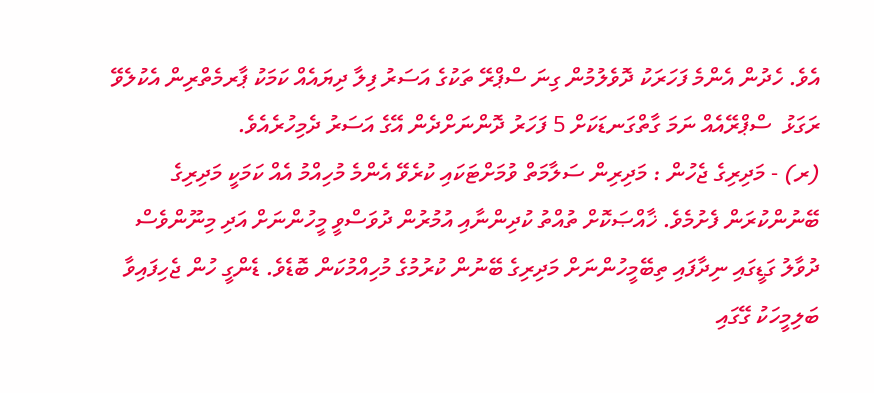އެވެ. ހެދުން އެންމެ ފަހަރަކު ދޮވެލުމުން ގިނަ ސްޕްރޭ ތަކުގެ އަސަރު ފިލާ ދިޔައެއް ކަމަކު ޕާރމެތްރިން އެކުލެވޭ ރަގަޅު  ސްޕްރޭއެއް ނަމަ ގާތްގަނޑަކަށް 5 ފަހަރު ދޮންނަށްދެން އޭގެ އަސަރު ދެމިހުރެއެވެ.
(ރ) - މަދިރިގެ ޖެހުން : މަދިރިން ސަލާމަތް ވުމަށްޓަކައި ކުރެވޭ އެންމެ މުހިއްމު އެއް ކަމަކީ މަދިރިގެ ބޭނުންކުރަން ފެށުމެވެ. ޚާއްޞަކޮށް ތުއްތު ކުދިންނާއި އުމުރުން ދުވަސްވީ މީހުންނަށް އަދި މިނޫންވެސް ދުވާލު ގަޑީގައި ނިދާފައި ތިބޭމީހުންނަށް މަދިރިގެ ބޭނުން ކުރުމުގެ މުހިއްމުކަން ބޮޑެވެ. ޑެންގީ ހުން ޖެހިފައިވާ ބަލިމީހަކު ގޭގައި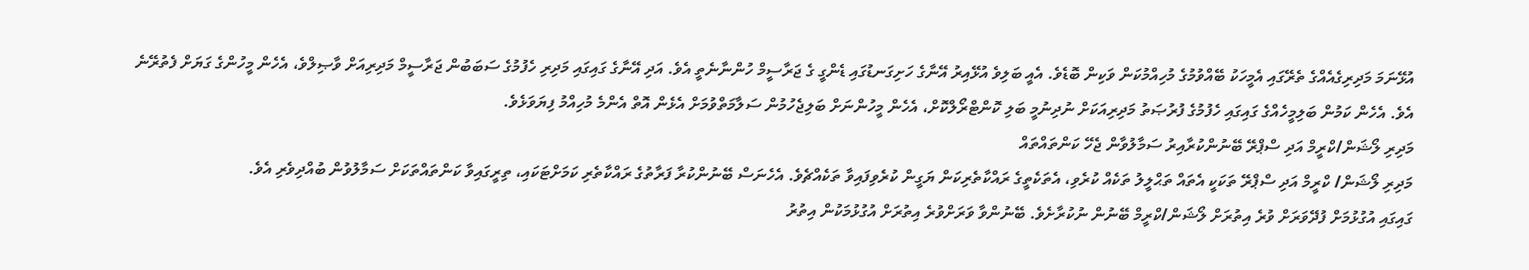އުޅޭނަމަ މަދިރިގެއެއްގެ ތެރޭގައި އެމީހަކު ބޭއްވުމުގެ މުހިއްމުކަން ވަކިން ބޮޑެވެ. އެއީ ބަލިވެ އުޅޭއިރު އޭނާގެ ހަށިގަނޑުގައި ޑެންގީ ގެ ޖަރާސީމް ހުންނާނެތީ އެވެ. އަދި އޭނާގެ ގައިގައި މަދިރި ހެފުމުގެ ސަބަބުން ޖަރާސީމް މަދިރިއަށް ވާޞިލްވެ، އެހެން މީހުންގެ ގަޔަށް ފެތުރޭނެ އެވެ. އެހެން ކަމުން ބަލިމީހެއްގެ ގައިގައި ހެފުމުގެ ފުރުޞަތު މަދިރިއަކަށް ނުދިނުމީ ބަލި ކޮންޓްރޯލްކޮށް، އެހެން މީހުންނަށް ބަލިޖެހުމުން ސަލާމަތްވުމަށް އެޅެން އޮތް އެންމެ މުހިއްމު ފިޔަވަޅެވެ.
މަދިރި ލޯޝަން/ކްރީމް އަދި ސްޕްރޭ ބޭނުންކުރާއިރު ސަމާލުވާން ޖެހޭ ކަންތައްތައް
މަދިރި ލޯޝަން/ ކްރީމް އަދި ސްޕްރޭ ތަކަކީ އެތައް ތަޙްލީލު ތަކެއް ކުރެވި، އެތަކެތީގެ ރައްކާތެރިކަން ޔަގީން ކުރެވިފައިވާ ތަކެއްޗެވެ. އެހެނަސް ބޭނުންކުރާ ފަރާތުގެ ރައްކާތެރި ކަމަށްޓަކައި، ތިރީގައިވާ ކަންތައްތަކަށް ސަމާލުވުން ބުއްދިވެރި އެވެ.
ގައިގައި އުގުޅުމަށް ފުދޭވަރަށް ވުރެ އިތުރަށް ލޯޝަން/ކްރީމް ބޭނުން ނުކުރާށެވެ. ބޭނުންވާ ވަރަށްވުރެ އިތުރަށް އުގުޅުމަކުން އިތުރު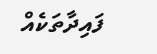ފައިދާތަކެއް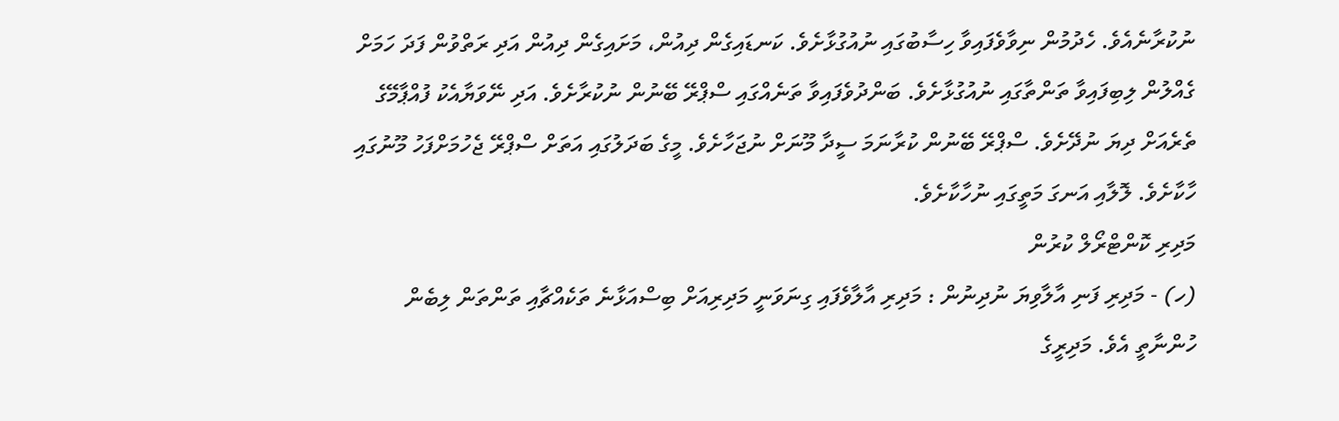ނުކުރާނެއެވެ. ހެދުމުން ނިވާވެފައިވާ ހިސާބުގައި ނުއުގުޅާށެވެ. ކަނޑައިގެން ދިއުން، މަށައިގެން ދިއުން އަދި ރަތްވުން ފަދަ ހަމަށް ގެއްލުން ލިބިފައިވާ ތަންތާގައި ނުއުގުޅާށެވެ. ބަންދުވެފައިވާ ތަނެއްގައި ސްޕްރޭ ބޭނުން ނުކުރާށެވެ. އަދި ނޭވަޔާއެކު ފުއްޕާމޭގެ ތެރެއަށް ދިޔަ ނުދޭށެވެ. ސްޕްރޭ ބޭނުން ކުރާނަމަ ސީދާ މޫނަށް ނުޖަހާށެވެ. މީގެ ބަދަލުގައި އަތަށް ސްޕްރޭ ޖެހުމަށްފަހު މޫނުގައި ހާކާށެވެ. ލޮލާއި އަނގަ މަތީގައި ނުހާކާށެވެ.
މަދިރި ކޮންޓްރޯލް ކުރުން
(ހ) - މަދިރި ފަނި އާލާވިޔަ ނުދިނުން : މަދިރި އާލާވެފައި ގިނަވަނީ މަދިރިއަށް ބިސްއަޅާނެ ތަކެއްޗާއި ތަންތަން ލިބެން ހުންނާތީ އެވެ. މަދިރީގެ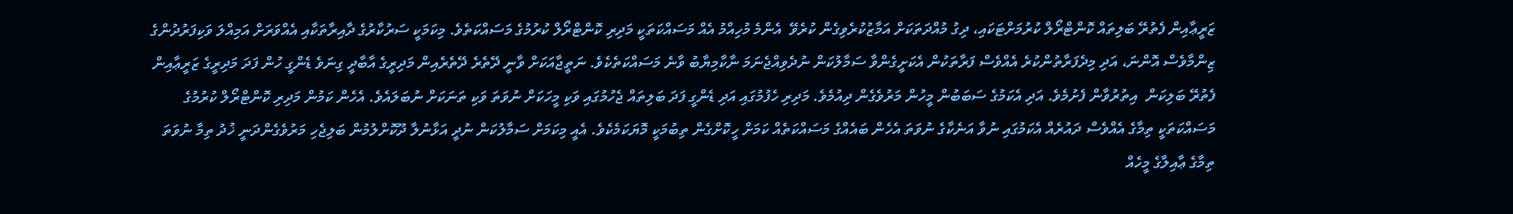ޒަރީޢާއިން ފެތުރޭ ބަލިތައް ކޮންޓްރޯލް ކުރުމަށްޓަކައި، ދިގު މުއްދަތަކަށް އަމާޒުކުރެވިގެން ކުރެވޭ  އެންމެ މުހިއްމު އެއް މަސައްކަތަކީ މަދިރި ކޮންޓްރޯލް ކުރުމުގެ މަސައްކަތެވެ. މިކަމަކީ ސަރުކާރުގެ ދާއިރާތަކާއި އެއްވަރަށް އަމިއްލަ ވަކިފަރުދުންގެ ޒިންމާވެސް އޮންނަ، އަދި މިދެފަރާތުންކުރެ އެއްވެސް ފަރާތަކުން އެކަށީގެންވާ ސަމާލުކަން ނުދެވިއްޖެނަމަ ނާކާމިޔާބު ވާނެ މަސައްކަތެކެވެ. ނަތީޖާއަކަށް ވާނީ ދޭތެރެ ދޭތެރެއިން މަދިރީގެ އާބާދީ ގިނަވެ ޑެންގީ ހުން ފަދަ މަދިރީގެ ޒަރީޢާއިން ފެތުރޭ ބަލިކަން  އިތުރުވާން ފެށުމެވެ. އަދި އެކަމުގެ ސަބަބުން މީހުން މަރުވެގެން ދިއުމެވެ. މަދިރި ހެފުމުގައި އަދި ޑެންގީ ފަދަ ބަލިތައް ޖެހުމުގައި ވަކި މީހަކަށް ނުވަތަ ވަކި ތަނަކަށް ނުބަލައެވެ. އެހެން ކަމުން މަދިރި ކޮންޓްރޯލް ކުރުމުގެ މަސައްކަތަކީ ތިމާގެ އެއްވެސް ދައުރެއް އެކަމުގައި ނުވާ އަނެކާގެ ނުވަތަ އެހެން ބައެއްގެ މަސައްކަތެއް ކަމަށް ހީކޮށްގެން ތިބުމަކީ މޮޔަކަމެކެވެ. އެއީ މިކަމަށް ސަމާލުކަން ނުދީ އަޅާނުލާ ދޫކޮށްލުމުން ބަލިޖެހި މަރުވެގެންދަނީ ޚުދު ތިމާ ނުވަތަ ތިމާގެ ޢާއިލާގެ މީހެއް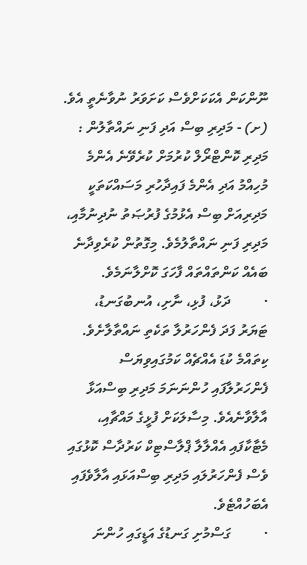ނޫންކަން އެކަކަށްވެސް ކަށަވަރު ނުވާނެތީ އެވެ.
(ށ) - މަދިރި ބިސް އަދި ފަނި ނައްތާލުން : މަދިރި ކޮންޓްރޯލް ކުރުމަށް ކުރެވޭނެ އެންމެ މުހިއްމު އަދި އެންމެ ފައިދާހުރި މަސައްކަތަކީ މަދިރިއަށް ބިސް އެޅުމުގެ ފުރުޞަތު ނުދިނުމާއި، މަދިރި ފަނި ނައްތާލުމެވެ. މިގޮތުން ކުރެވިދާނެ ބައެއް ކަންތައްތައް ފާހަގަ ކޮށްލާނަމެވެ.
·         ދަޅު، ފުޅި، ނާށި، އުނބުގަނޑު، ޓަޔަރު ފަދަ ފެންހަރުލާ ތަކެތި ނައްތާލާށެވެ. ކިތައްމެ ކުޑަ އެއްޗެއް ކަމުގައިވިޔަސް ފެންހަރުލާފައި ހުންނަނަމަ މަދިރި ބިސްއަޅާ އާލާވާނެއެވެ. މިސާލަކަށް ފުޅީގެ މައްޗާއި، މެޓާކާފައި އެއްލާލާ ޕްލާސްޓިކް ކަރުދާސް ކޮޅުގައި ވެސް ފެންހަރުލައި މަދިރި ބިސްއަޅައި އާލާވެފައި އެބަހުއްޓެވެ.
·         ގަސްމުށި ގަނޑުގެ އަޑީގައި ހުންނަ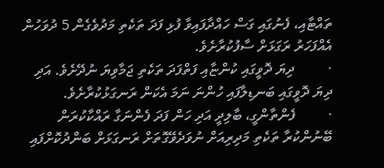ތައްޓާއި، ފެނުގައި ގަސް ހައްދާފައިވާ ފުޅި ފަދަ ތަކެތި މަދުވެގެން 5 ދުވަހުން އެއްފަހަރު ރަގަޅަށް ސާފުކުރާށެވެ.
·         ދިޔަ ދޮވީގައި ކުންޏާއި ފަތްފަދަ ތަކެތި ޖަމާވިޔަ ނުދޭށެވެ. އަދި ދިޔަ ދޮވީގައި ބަނޑިލާފައި ހުންނަ ނަމަ އެކަން ރަނގަޅުކުރާށެވެ.
·         ފެންތާންގީ، ބާލިދީ އަދި ހަން ފަދަ ފެންނަގާ ރައްކާކުރަން ބޭނުންކުރާ ތަކެތި މަދިރިއަށް ނުވަދެވޭގޮތަށް ރަނގަޅަށް ބަންދުކޮށްފައި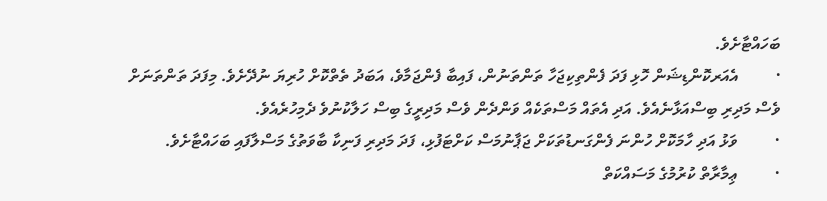ބަހައްޓާށެވެ.
·         އެއަރކޮންޑިޝަން ހޮޅި ފަދަ ފެންތިކިޖަހާ ތަންތަނުން، ފައިބާ ފެންޖަމާވެ، އަބަދު ތެތްކޮށް ހުރިޔަ ނުދޭށެވެ. މިފަދަ ތަންތަނަށް ވެސް މަދިރި ބިސްއަޅާނެއެވެ. އަދި އެތައް މަސްތަކެއް ވަންދެން ވެސް މަދިރީގެ ބިސް ހަލާކުނުވެ ދެމިހުރެއެވެ.
·         ވަޅު އަދި ހާމަކޮށް ހުންނަ ފެންގަނޑުތަކަށް ޖަޕާނުމަސް ކަށްޓަފުޅި، ފަދަ މަދިރި ފަނިކާ ބާވަތުގެ މަސްލާފައި ބަހައްޓާށެވެ.
·         ޢިމާރާތް ކުރުމުގެ މަސައްކަތް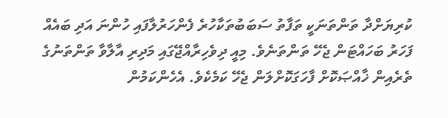ކުރިޔަށްދާ ތަންތަނަކީ ތަފާތު ސަބަބުތަކާހުރެ ފެންހަރުލާފައި ހުންނަ އަދި ބައެއް ފަހަރު ބަހައްޓަން ޖެހޭ ތަންތަނެވެ. މިއީ ދިވެހިރާއްޖޭގައި މަދިރި އާލާވާ ތަންތަނުގެ ތެރެއިން ޚާއްޞަކޮށް ފާހަގަކޮށްލަން ޖެހޭ ކަމެކެވެ. އެހެންކަމުން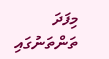މިފަދަ ތަންތަނުގައި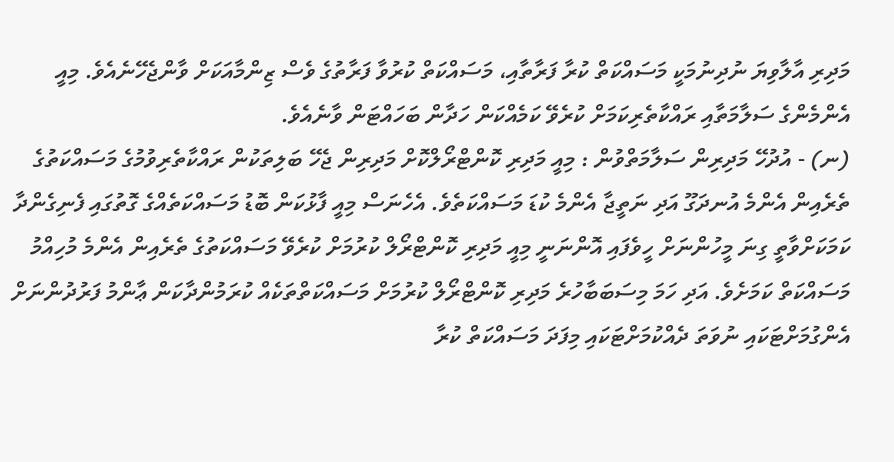މަދިރި އާލާވިޔަ ނުދިނުމަކީ މަސައްކަތް ކުރާ ފަރާތާއި، މަސައްކަތް ކުރުވާ ފަރާތުގެ ވެސް ޒިންމާއަކަށް ވާންޖެހޭނެއެވެ. މިއީ އެންމެންގެ ސަލާމަތާއި ރައްކާތެރިކަމަށް ކުރެވޭ ކަމެއްކަން ހަދާން ބަހައްޓަން ވާނެއެވެ.
(ނ) - އުދުހޭ މަދިރިން ސަލާމަތްވުން : މިއީ މަދިރި ކޮންޓްރޯލްކޮށް މަދިރިން ޖެހޭ ބަލިތަކުން ރައްކާތެރިވުމުގެ މަސައްކަތުގެ ތެރެއިން އެންމެ އުނދަގޫ އަދި ނަތީޖާ އެންމެ ކުޑަ މަސައްކަތެވެ. އެހެނަސް މިއީ ފާޅުކަން ބޮޑު މަސައްކަތެއްގެ ގޮތުގައި ފެނިގެންދާ ކަމަކަށްވާތީ ގިނަ މީހުންނަށް ހީވެފައި އޮންނަނީ މިއީ މަދިރި ކޮންޓްރޯލް ކުރުމަށް ކުރެވޭ މަސައްކަތުގެ ތެރެއިން އެންމެ މުހިއްމު މަސައްކަތް ކަމަށެވެ. އަދި ހަމަ މިސަބަބާހުރެ މަދިރި ކޮންޓްރޯލް ކުރުމަށް މަސައްކަތްތަކެއް ކުރަމުންދާކަން ޢާންމު ފަރުދުންނަށް އެންގުމަށްޓަކައި ނުވަތަ ދެއްކުމަށްޓަކައި މިފަދަ މަސައްކަތް ކުރާ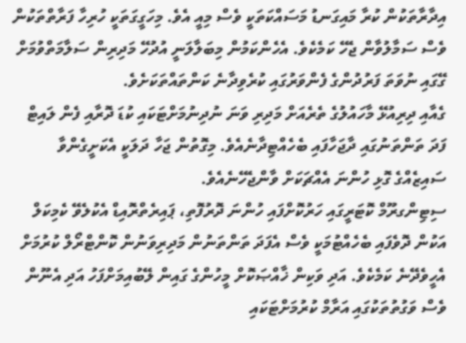އިދާރާތަކުން ކުރާ މައިގަނޑު މަސައްކަތަކީ ވެސް މިއީ އެވެ. މިހަގީގަތަކީ ހުރިހާ ފަރާތްތަކުން ވެސް ސަމާލުވާން ޖެހޭ ކަމެކެވެ. އެހެންކަމުން މިބަލާލަނީ އުދުހޭ މަދިރިން ސަލާމަތްވުމަށް ގޭގައި ނުވަތަ ފަރުދުންގެ ފެންވަރުގައި ކުރެވިދާނެ ކަންތައްތަކަށެވެ.
ގެއާއި ދިރިއުޅޭ މާހައުލުގެ ތެރެއަށް މަދިރި ވަނަ ނުދިނުމަށްޓަކައި ކުޑަ ދޮރާއި ފެން ލައިޓް ފަދަ ތަންތަނުގައި ދާޖަހާފައި ބެހެއްޓިދާނެއެވެ. މިގޮތުން ޖަހާ ދަލަކީ އެކަށީގެންވާ ސައިޒެއްގެ ގޮޅި ހުންނަ އެއްޗަކަށް ވާންޖެހޭނެއެވެ.
ސިޓިންގރޫމް ކޮޓަރީގައި ހަރުކޮށްފައި ހުންނަ ދޮރުފޮތި، ޕައިރެތްރޮއިޑް އެކުލެވޭ ކެމިކަލް އަކުން ދޮވެފައި ބެހެއްޓުމަކީ ވެސް އެފަދަ ތަންތަނުން މަދިރިވަނުން ކޮންޓްރޯލް ކުރުމަށް އެހީވެދޭނެ ކަމެކެވެ. އަދި ވަކިން ޚާއްޞަކޮށް މީހުންގެ ގައިން ލޭބުއިމަށްފަހު އަދި އެނޫން ވެސް ވަގުތުތަކުގައި އަރާމް ކުރުމަށްޓަކައި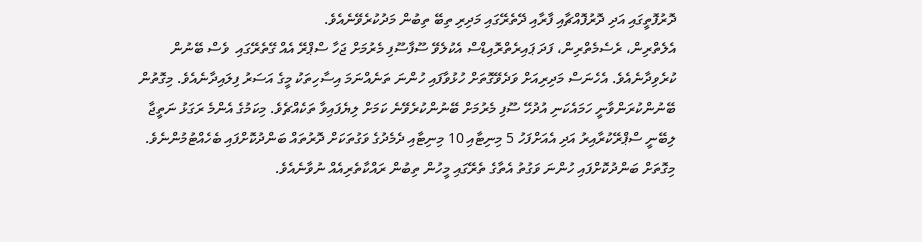ދޮރުފޮތީގައި އަދި ދޮރުފޮއްޗާއި ފާރާއި ދޭތެރޭގައި މަދިރި ތިބޭ ތިބުން މަދުކުރެވޭނެއެވެ.
އެލެތްރިން، ރެސެމެތްރިން، ފަދަ ޕައިރެތްރޮއިޑްސް އެކުލެވޭ ސޫފާސޫފި މެރުމަށް ޖަހާ ސްޕްރޭ އެއް ގޭތެރޭގައި  ވެސް ބޭނުން ކުރެވިދާނެއެވެ. އެހެނަސް މަދިރިއަށް ވަދެވޭގޮތަށް ހުޅުވާފައި ހުންނަ ތަނެއްނަމަ އިސާހިތަކު މީގެ އަސަރު ފިލައިދާނެއެވެ. މިގޮތުން ބޭނުންކުރަންވާނީ ހަމައެކަނި އުދުހޭ ސޫފި މެރުމަށް ބޭނުންކުރެވޭނެ ކަމަށް ލިޔެފައިވާ ތަކެއްޗެވެ. މިކަމުގެ އެންމެ ރަގަޅު ނަތީޖާ ލިބޭނީ ސްޕްރޭކުރާއިރު އަދި އެއަށްފަހު 5 މިނިޓާއި 10 މިނިޓާއި ދެމެދުގެ ވަގުތަކަށް ދޮރުތައް ބަންދުކޮށްފައި ބެހެއްޓުމުންނެވެ. މިގޮތަށް ބަންދުކޮށްފައި ހުންނަ ވަގުތު އެތާގެ ތެރޭގައި މީހުން ތިބުން ރައްކާތެރިއެއް ނުވާނެއެވެ.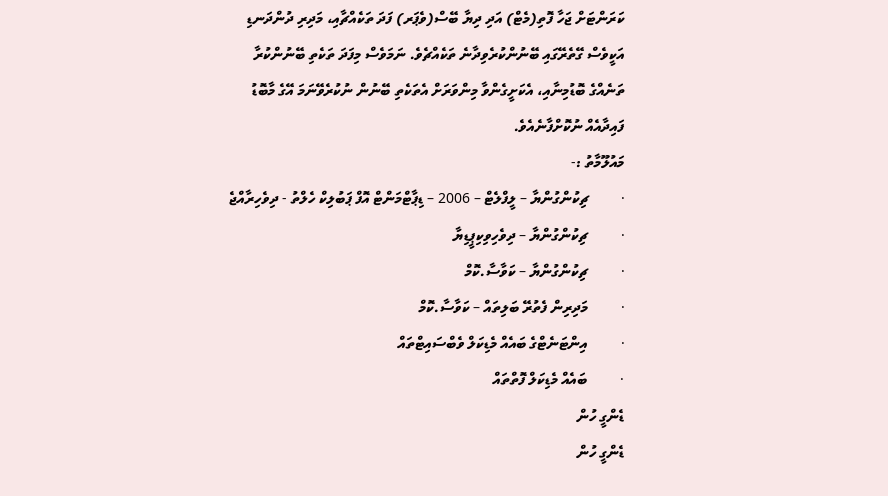ކަރަންޓަށް ޖަހާ ފޮތި(މެޓް) އަދި ދިޔާ ބޭސް(ވެޕަރ) ފަދަ ތަކެއްޗާއި، މަދިރި ދުންދަނޑި އަކީވެސް ގޭތެރޭގައި ބޭނުންކުރެވިދާނެ ތަކެއްޗެވެ. ނަމަވެސް މިފަދަ ތަކެތި ބޭނުންކުރާ ތަނެއްގެ ބޮޑުމިނާއި، އެކަށީގެންވާ މިންވަރަށް އެތަކެތި ބޭނުން ނުކުރެވޭނަމަ އޭގެ މާބޮޑު ފައިދާއެއް ނުކޮށްފާނެއެވެ.
މައުލޫމާތު :-
·         ޗިކުންގުންޔާ – ލީފްލެޓް – 2006 – ޑިޕާޓްމަންޓް އޮފް ޕަބުލިކް ހެލްތު - ދިވެހިރާއްޖެ
·         ޗިކުންގުންޔާ – ދިވެހިވިކިޕީޑިޔާ
·         ޗިކުންގުންޔާ – ކަވާސާ.ކޮމް
·         މަދިރިން ފެތުރޭ ބަލިތައް – ކަވާސާ.ކޮމް
·         އިންޓަނެޓްގެ ބައެއް މެޑިކަލް ވެބްސައިޓްތައް
·         ބައެއް މެޑިކަލް ފޮތްތައް
ޑެންގީ ހުން
ޑެންގީ ހުން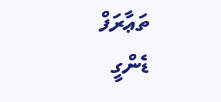ތަޢާރަފް
ޑެންގީ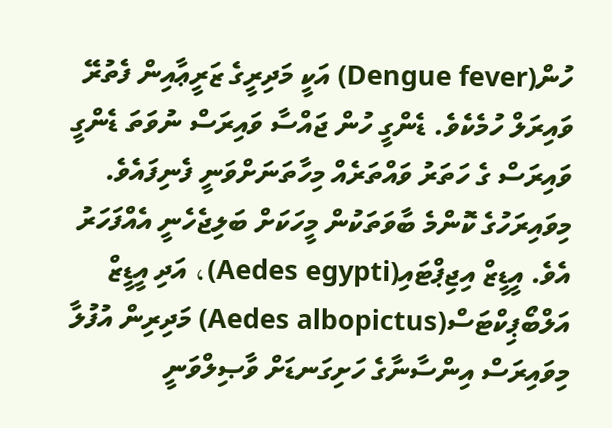ހުން(Dengue fever) އަކީ މަދިރީގެ ޒަރީޢާއިން ފެތުރޭ ވައިރަލް ހުމެކެވެ. ޑެންގީ ހުން ޖައްސާ ވައިރަސް ނުވަތަ ޑެންގީ ވައިރަސް ގެ ހަތަރު ވައްތަރެއް މިހާތަނަށްވަނީ ފެނިފައެވެ. މިވައިރަހުގެ ކޮންމެ ބާވަތަކުން މީހަކަށް ބަލިޖެހެނީ އެއްފަހަރު އެވެ. އީޑީޒް އިޖިޕްޓައި(Aedes egypti)، އަދި އީޑީޒް އަލްބޯޕިކްޓަސް(Aedes albopictus) މަދިރިން އުފުލާ މިވައިރަސް އިންސާނާގެ ހަށިގަނޑަށް ވާޞިލްވަނީ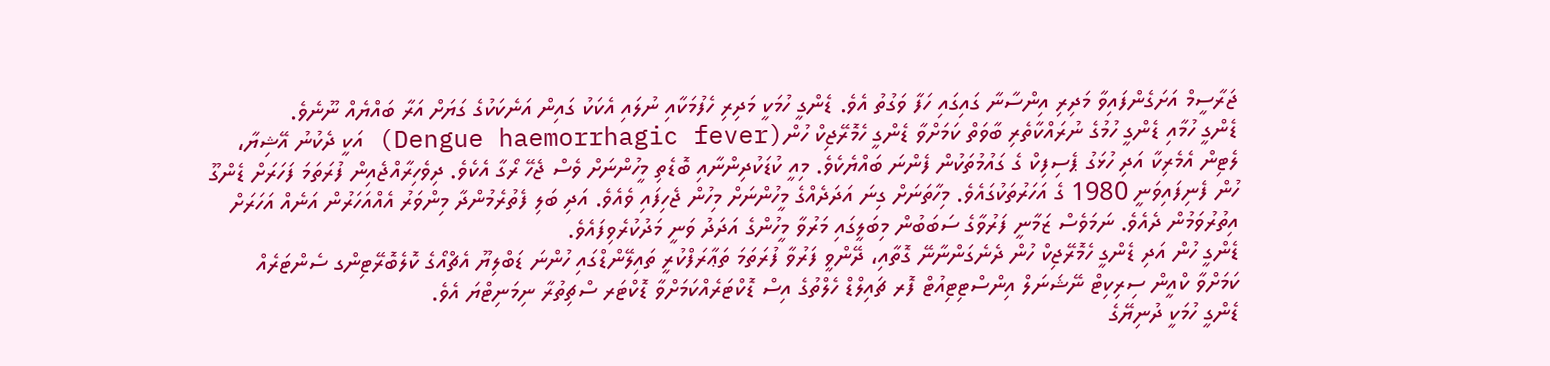ޖަރާސީމް އަށަގެންފައިވާ މަދިރި އިންސާނާ ގައިގައި ހަފާ ވަގުތު އެވެ. ޑެންގީ ހުމަކީ މަދިރި ހެފުމަކާއި ނުލައި އެކަކު ގައިން އަނެކަކުގެ ގަޔަށް އަރާ ބައްޔެއް ނޫނެވެ.
ޑެންގީ ހުމާއި ޑެންގީ ހުމުގެ ނުރައްކާތެރި ބާވަތް ކަމަށްވާ ޑެންގީ ހެމޮރޭޖިކް ހުން(Dengue haemorrhagic fever) އަކީ ދެކުނު އޭޝިޔާ، ލެޓިން އެމެރިކާ އަދި ހުޅަގު ޕެސިފިކް ގެ ގައުމުތަކުން ފެންނަ ބައްޔެކެވެ. މިއީ ކުޑަކުދިންނާއި ބޮޑެތި މީހުންނަށް ވެސް ޖެހޭ ރޯގާ އެކެވެ. ދިވެހިރާއްޖެއިން ފުރަތަމަ ފަހަރަށް ޑެންގޫ ހުން ފެނިފައިވަނީ 1980 ގެ އަހަރުތަކުގައެވެ. މިހާތަނަށް ގިނަ އަދަދެއްގެ މީހުންނަށް މިހުން ޖެހިފައި ވެއެވެ. އަދި ބަލި ފެތުރެމުންދާ މިންވަރު އެއްއަހަރުން އަނެއް އަހަރަށް އިތުރުވަމުން ދެއެވެ. ނަމަވެސް ޒަމާނީ ފަރުވާގެ ސަބަބުން މިބަލީގައި މަރުވާ މީހުންގެ އަދަދު ވަނީ މަދުކުރެވިފައެވެ.
ޑެންގީ ހުން އަދި ޑެންގީ ހެމޮރޭޖިކް ހުން ދެނެގަންނާނޭ ގޮތާއި، ދޭންވީ ފަރުވާ ފުރަތަމަ ތަޢާރަފްކުރީ ތައިލޭންޑްގައި ހުންނަ ޑަބްލިޔޫ އެޗްއޯގެ ކޮލެބޮރޭޓިންގ ސެންޓަރެއް ކަމަށްވާ ކްއީން ސިރިކިޓް ނޭޝަނަލް އިންސްޓިޓިއުޓް ފޮރ ޗައިލްޑް ހެލްތުގެ އިސް ޑޮކްޓަރެއްކަމަށްވާ ޑޮކްޓަރ ސްޗިތުރާ ނިމަނިޓްޔަ އެވެ.
ޑެންގީ ހުމަކީ ދުނިޔޭގެ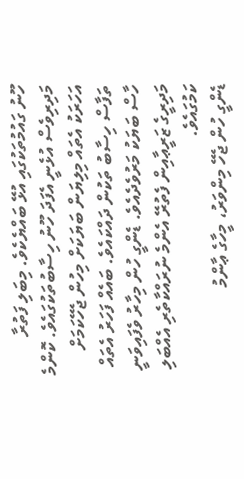ހޫނު ގައުމުތަކުގައި އުޅޭ ބައްޔެކެވެ. މިބަލި ފަތުރާ މަދިރިވެސް އުޅެނީ އެފަދަ ހޫނު ހިސާބުތަކުގައެވެ. ކޮންމެ އަހަރަކު އެތައް މިލިޔަން ބަޔަކަށް މިހުން ޖެހޭކަމަށް ތަފާސް ހިސާބު ތަކުން ދައްކައެވެ. ބައެއް ފަހަރު އެތައް ހާސް ބަޔަކު މަރުވެދެއެވެ. ޑެންގީ ހުން މިހާރު ވެފައިވަނީ މަދިރީގެ ޒަރީޢާއިން ފެތުރޭ އެންމެ ނުރައްކާތެރި އެއްބަލި ކަމުގައެވެ.
ޑެންގީ ހުން ޖެހޭ މިންވަރު، މީހާގެ ޢާންމު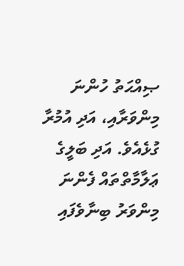ޞިއްޙަތު ހުންނަ މިންވަރާއި، އަދި އުމުރާ ގުޅެއެވެ. އަދި ބަލީގެ ޢަލާމާތްތައް ފެންނަ މިންވަރު ބިނާވެފައި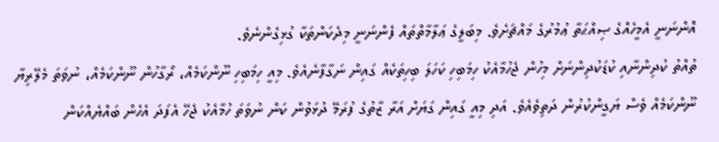އޮންނަނީ އެމީހެއްގެ ޞިއްޙަތާ ޢުމުރުގެ މައްޗަށެވެ. މިބަލީގެ ޢަލާމާތްތައް ފެންނަނީ މިދެކަންތަކާ ގުޅިގެންނެވެ.
ތުއްތު ކުދިންނާއި ކުޑަކުދިންނަށް މިހުން ޖެހުމާއެކު ހިމަބިހި ކަހަލަ ބިހިތަކެއް ގައިން ނަގާފާނެއެވެ. މިއީ ހިމަބިހި ނޫންކަމެއް، ރޯގާހުން ނޫންކަމެއް، ނުވަތަ މެލޭރިޔާ ނޫންކަމެއް ވެސް ޔަގީންކުރުން ދަތިވެއެވެ. އަދި މިއީ ގައިން ގަޔަށް އަރާ ޒާތުގެ ފުރަމޭ ދުޅަވުން ކަން ނުވަތަ ހުމާއެކު ޖެހޭ އެފަދަ އެހެން ބައްޔެއްކަން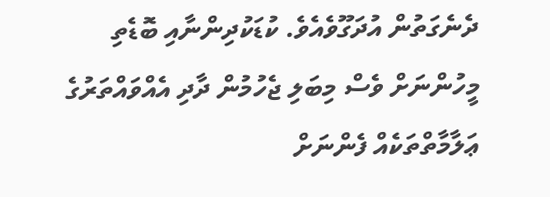ދެނެގަތުން އުދަގޫވެއެވެ. ކުޑަކުދިންނާއި ބޮޑެތި މީހުންނަށް ވެސް މިބަލި ޖެހުމުން ދާދި އެއްވައްތަރުގެ ޢަލާމާތްތަކެއް ފެންނަށް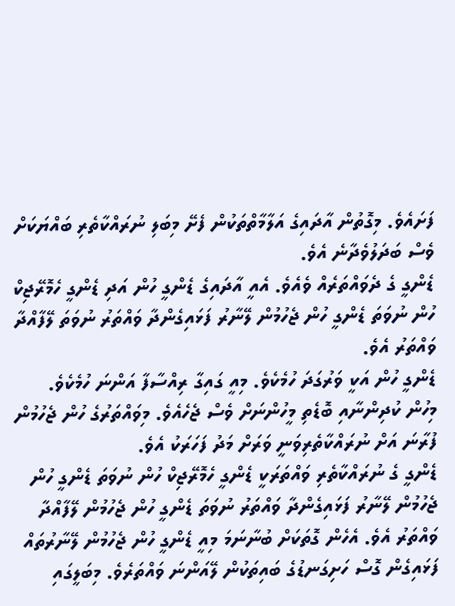ފަށައެވެ. މިގޮތުން އާދައިގެ އަލާމާތްތަކުން ފެށޭ މިބަލި ނުރައްކާތެރި ބައްޔަކަށް ވެސް ބަދަލުވެދާނެ އެވެ.
ޑެންގީ ގެ ދެވައްތަރެއް ވެއެވެ. އެއީ އާދައިގެ ޑެންގީ ހުން އަދި ޑެންގީ ހެމޮރޭޖިކް ހުން ނުވަތަ ޑެންގީ ހުން ޖެހުމުން ލޭނާރު ފަޅައިގެންދާ ވައްތަރު ނުވަތަ ލޭފާއްދާ ވައްތަރު އެވެ.
ޑެންގީ ހުން އަކީ ވަރުގަދަ ހުމެކެވެ. މިއީ ގައިގާ ރިއްސާފާ އަންނަ ހުމެކެވެ. މިހުން ކުދިންނާއި ބޮޑެތި މީހުންނަށް ވެސް ޖެހެއެވެ. މިވައްތަރުގެ ހުން ޖެހުމުން ފުރާނަ އަށް ނުރައްކާތެރިވަނީ ވަރަށް މަދު ފަހަރަކު އެވެ.
ޑެންގީ ގެ ނުރައްކާތެރި ވައްތަރަކީ ޑެންގީ ހެމޮރޭޖިކް ހުން ނުވަތަ ޑެންގީ ހުން ޖެހުމުން ލޭނާރު ފަޅައިގެންދާ ވައްތަރު ނުވަތަ ޑެންގީ ހުން ޖެހުމުން ލޭފާއްދާ ވައްތަރު އެވެ. އެހެން ގޮތަކަށް ބުނާނަމަ މިއީ ޑެންގީ ހުން ޖެހުމުން ލޭނާރުތައް ފަޅައިގެން ގޮސް ހަށިގަނޑުގެ ބައިތަކުން ލޭއަންނަ ވައްތަރެވެ. މިބަލީގައި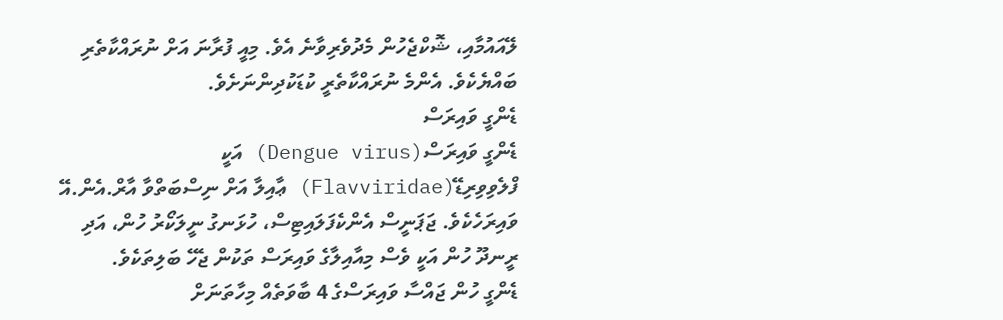ލޭއައުމާއި، ޝޮކްޖެހުން މެދުވެރިވާނެ އެވެ. މިއީ ފުރާނަ އަށް ނުރައްކާތެރި ބައްޔެކެވެ. އެންމެ ނުރައްކާތެރީ ކުޑަކުދިންނަށެވެ.
ޑެންގީ ވައިރަސް
ޑެންގީ ވައިރަސް(Dengue virus) އަކީ ފްލެވިވިރިޑޭ(Flavviridae) ޢާއިލާ އަށް ނިސްބަތްވާ އާރް.އެން.އޭ ވައިރަހެކެވެ. ޖަޕަނީސް އެންކެފަލައިޓިސް، ހުޅަނގު ނީލަކޯރު ހުން، އަދި ރީނދޫ ހުން އަކީ ވެސް މިއާއިލާގެ ވައިރަސް ތަކުން ޖެހޭ ބަލިތަކެވެ.
ޑެންގީ ހުން ޖައްސާ ވައިރަސްގެ 4 ބާވަތެއް މިހާތަނަށް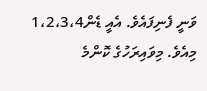ވަނީ ފެނިފައެވެ. އެއީ ޑެން1،2،3،4 މިއެވެ. މިވައިރަހުގެ ކޮންމެ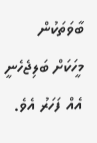ބާވަތަކުން މީހަކަށް ބަލިޖެހެނީ އެއް ފަހަރު އެވެ.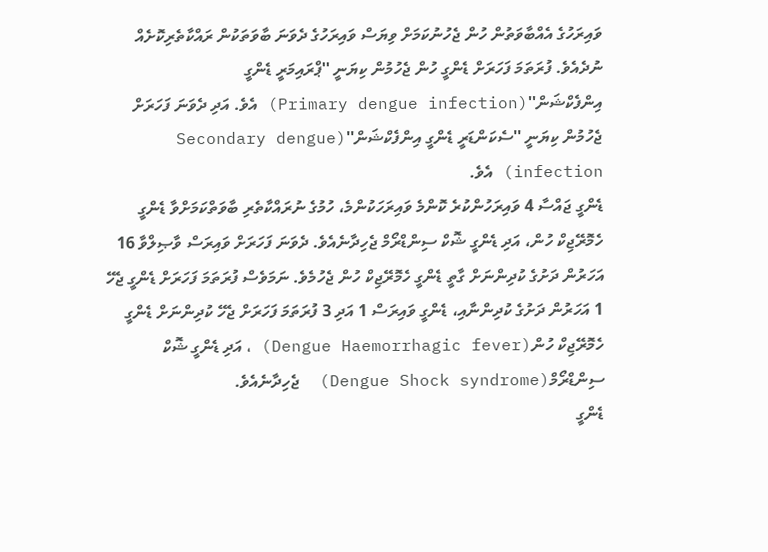ވައިރަހުގެ އެއްބާވަތުން ހުން ޖެހުނުކަމަށް ވިޔަސް ވައިރަހުގެ ދެވަނަ ބާވަތަކުން ރައްކާތެރިކޮށެއް ނުދެއެވެ. ފުރަތަމަ ފަހަރަށް ޑެންގީ ހުން ޖެހުމުން ކިޔަނީ ''ޕްރައިމަރީ ޑެންގީ އިންފެކްޝަން''(Primary dengue infection) އެވެ. އަދި ދެވަނަ ފަހަރަށް ޖެހުމުން ކިޔަނީ ''ސެކަންޑަރީ ޑެންގީ އިންފެކްޝަން''(Secondary dengue infection) އެވެ.
ޑެންގީ ޖައްސާ 4 ވައިރަހުންކުރެ ކޮންމެ ވައިރަހަކުންމެ، ހުމުގެ ނުރައްކާތެރި ބާވަތްކަމަށްވާ ޑެންގީ ހެމޮރޭޖިކް ހުން، އަދި ޑެންގީ ޝޮކް ސިންޑްރޯމް ޖެހިދާނެއެވެ. ދެވަނަ ފަހަރަށް ވައިރަސް ވާޞިލްވާ 16 އަހަރުން ދަށުގެ ކުދިންނަށް ގާތީ ޑެންގީ ހެމޮރޭޖިކް ހުން ޖެހުމެވެ. ނަމަވެސް ފުރަތަމަ ފަހަރަށް ޑެންގީ ޖެހޭ 1 އަހަރުން ދަށުގެ ކުދިންނާއި، ޑެންގީ ވައިރަސް 1 އަދި 3 ފުރަތަމަ ފަހަރަށް ޖެހޭ ކުދިންނަށް ޑެންގީ ހެމޮރޭޖިކް ހުން(Dengue Haemorrhagic fever) ، އަދި ޑެންގީ ޝޮކް ސިންޑްރޯމް(Dengue Shock syndrome)  ޖެހިދާނެއެވެ.
ޑެންގީ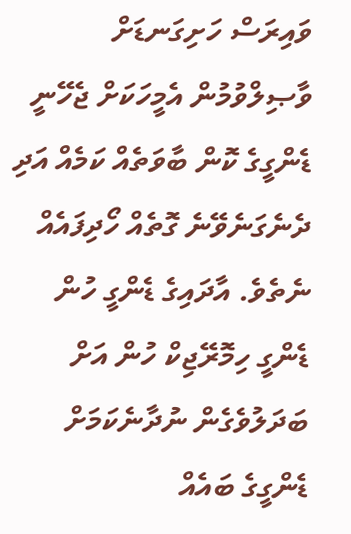ވައިރަސް ހަށިގަނޑަށް ވާޞިލްވުމުން އެމީހަކަށް ޖެހޭނީ ޑެންގީގެ ކޮން ބާވަތެއް ކަމެއް އަދި ދެނެގަނެވޭނެ ގޮތެއް ހޯދިފައެއް ނެތެވެ. އާދައިގެ ޑެންގީ ހުން ޑެންގީ ހިމޮރޭޖިކް ހުން އަށް ބަދަލުވެގެން ނުދާނެކަމަށް ޑެންގީގެ ބައެއް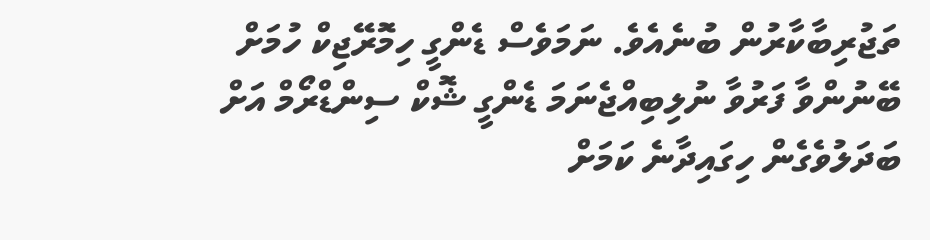ތަޖުރިބާކާރުން ބުނެއެވެ. ނަމަވެސް ޑެންގީ ހިމޮރޭޖިކް ހުމަށް ބޭނުންވާ ފަރުވާ ނުލިބިއްޖެނަމަ ޑެންގީ ޝޮކް ސިންޑްރޯމް އަށް ބަދަލުވެގެން ހިގައިދާނެ ކަމަށް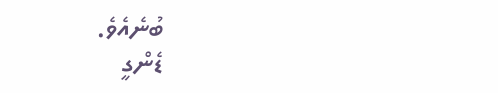ބުނެއެވެ.
ޑެންގީ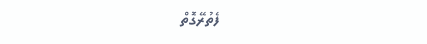ފެތުރޭގޮތް